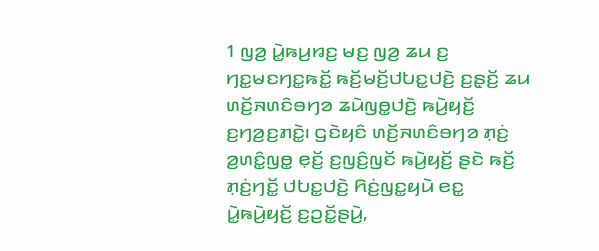1 ꤜꤤ꤬ ꤣꤧ꤭ꤒꤣ꤬ꤙꤢ꤬ ꤗꤢ꤬ ꤜꤤ꤬ ꤘꤣ ꤢ꤬ ꤚꤢ꤭ꤗꤢꤚꤢ꤭ꤒꤢꤩ꤭ ꤒꤢꤩ꤬ꤗꤢꤩ꤬ꤓꤝꤢ꤭ꤓꤢꤧ꤬ ꤢ꤬ꤔ꤫ꤢꤩ꤬ ꤘꤣ ꤛꤢꤩ꤬ꤏꤛꤢꤨꤋꤚꤤ ꤘꤣꤧꤜꤥ꤭ꤓꤢꤧ꤬ ꤒꤣꤧ꤬ꤟꤢꤩ꤬ ꤢ꤬ꤚꤤ꤬ꤢ꤬ꤊꤢꤧ꤭꤯ ꤞꤢꤧꤟꤢꤨ ꤛꤢꤩ꤬ꤏꤛꤢꤨꤋꤚꤤ ꤊ꤫ꤢꤦ꤬ ꤤ꤬ꤛꤢꤨ꤭ꤜꤥ꤭ ꤕ꤫ꤢꤩ꤬ ꤢ꤬ꤜꤢꤨ꤬ꤜꤢꤩ ꤒꤣꤧ꤬ꤟꤢꤩ꤬ ꤔꤢꤧ ꤒꤢꤩ꤬ ꤊ꤫ꤢꤦ꤬ꤚꤢꤩ꤭ ꤓꤝꤢ꤭ꤓꤢꤧ꤬ ꤖꤢꤦ꤬ꤜꤢ꤭ꤟꤣꤧ ꤕꤢ꤭ ꤣꤧ꤭ꤒꤣꤧ꤬ꤟꤢꤩ꤬ ꤢ꤬ꤑꤢꤩ꤭ꤔꤣꤧ꤬,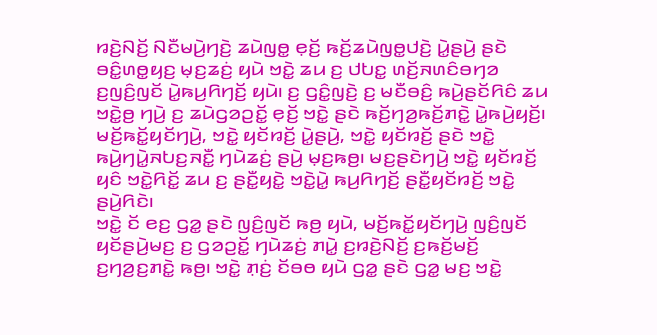ꤙꤢꤧ꤬ꤡꤢꤩ꤬ ꤡꤢꤪꤗꤣꤧ꤬ꤚꤢꤧ꤬ ꤘꤣꤧꤜꤥ꤭ ꤕ꤫ꤢꤩ꤬ ꤒꤢꤩ꤬ꤘꤣꤧꤜꤥ꤭ꤓꤢꤧ꤬ ꤣꤧ꤭ꤔꤣꤧ꤬ ꤔꤢꤧ ꤋꤢꤨ꤭ꤛꤥ꤭ꤟꤢ꤬ ꤗ꤫ꤢ꤬ꤘꤢꤦ꤬ ꤟꤣꤧ ꤠꤢꤧ꤭ ꤘꤣ ꤢ꤬ ꤓꤝꤢ꤭ ꤛꤢꤩ꤬ꤏꤛꤢꤨꤋꤚꤤ ꤢ꤬ꤜꤢꤨ꤬ꤜꤢꤩ ꤣꤧ꤭ꤒꤣ꤬ꤖꤚꤢꤩ꤬ ꤟꤣꤧ꤯ ꤢ꤬ ꤞꤢꤨ꤭ꤜꤢꤧ꤬ ꤢ꤬ ꤗꤢꤪꤋꤢꤨ꤬ ꤒꤣꤧ꤬ꤔꤢꤩꤖꤢꤨ ꤘꤣ ꤠꤢꤧ꤭ꤥ꤬ ꤚꤣꤧ꤬ ꤢ꤬ ꤘꤣꤧꤞꤤꤑꤢꤩ꤭ ꤕ꤫ꤢꤩ꤬ ꤠꤢꤧ꤭ ꤔꤢꤧ ꤒꤢꤩ꤬ꤚꤤ꤬ꤒꤢꤩ꤬ꤊꤢꤧ꤭ ꤣꤧ꤭ꤒꤣꤧ꤬ꤟꤢꤩ꤬꤯
ꤗꤢꤩ꤬ꤒꤢꤩ꤭ꤟꤢꤩꤚꤣꤧ꤬, ꤠꤢꤧ꤭ ꤟꤢꤩꤙꤢꤩ꤬ ꤣꤧ꤭ꤔꤣꤧ꤬, ꤠꤢꤧ꤭ ꤟꤢꤩꤙꤢꤩ꤬ ꤔꤢꤧ ꤠꤢꤧ꤭ ꤒꤣꤧ꤬ꤚꤣꤧ꤭ꤏꤝꤢ꤬ꤏꤢꤪ꤭ ꤚꤣꤧꤘꤢꤦ꤬ ꤔꤣꤧ꤬ ꤗ꤫ꤢ꤬ꤒꤥ꤬꤯ ꤗꤢ꤬ꤔꤢꤧꤚꤣꤧ꤬ ꤠꤢꤧ꤭ ꤟꤢꤩꤙꤢꤩ꤬ ꤟꤢꤨ ꤠꤢꤧ꤭ꤖꤢꤩ꤭ ꤘꤣ ꤢ꤬ ꤔꤢꤪ꤭ꤟꤢꤧ꤭ ꤠꤢꤧ꤭ꤣꤧ꤭ ꤒꤣ꤬ꤖꤚꤢꤩ꤬ ꤔꤢꤪ꤭ꤟꤢꤩꤙꤢꤩ꤬ ꤠꤢꤧ꤭ ꤔꤣꤧ꤬ꤖꤢꤧ꤯
ꤠꤢꤧ꤭ ꤢꤩ ꤕꤢ꤬ ꤞꤤ꤭ ꤔꤢꤧ ꤜꤢꤨ꤬ꤜꤢꤩ ꤒꤥ꤬ ꤟꤣꤧ, ꤗꤢꤩ꤬ꤒꤢꤩ꤭ꤟꤢꤩꤚꤣꤧ꤬ ꤜꤢꤨ꤬ꤜꤢꤩ ꤟꤢꤩꤔꤣꤧ꤬ꤗꤢ꤬ ꤢ꤬ ꤞꤤꤑꤢꤩ꤭ ꤚꤣꤧꤘꤢꤦ꤬ ꤊꤣꤧ꤭ ꤢ꤬ꤙꤢꤧ꤬ꤡꤢꤩ꤬ ꤢ꤬ꤒꤢꤩ꤬ꤗꤢꤩ꤬ ꤢ꤬ꤚꤤ꤬ꤢ꤬ꤊꤢꤧ꤭ ꤒꤥ꤬꤯ ꤠꤢꤧ꤭ ꤊ꤫ꤢꤦ꤬ ꤢꤩꤋꤥ ꤟꤣꤧ ꤞꤤ꤭ ꤔꤢꤧ ꤞꤤ꤭ ꤗꤢ꤬ ꤠꤢꤧ꤭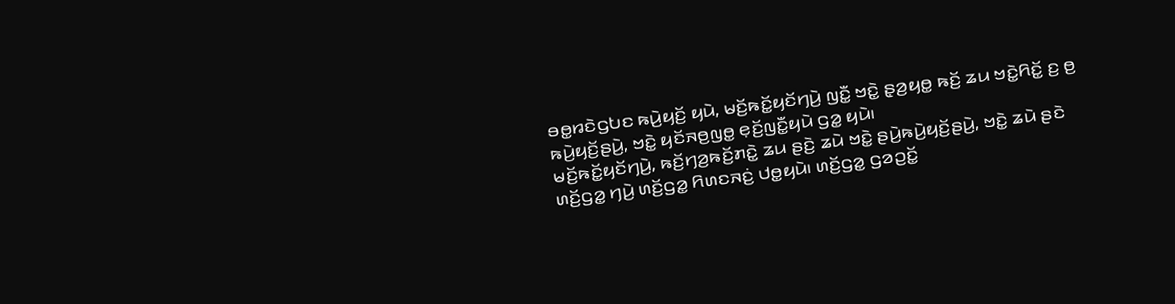ꤋꤥ꤭ꤙꤢꤧꤞꤝꤢ ꤒꤣꤧ꤬ꤟꤢꤩ꤬ ꤟꤣꤧ, ꤗꤢꤩ꤬ꤒꤢꤩ꤭ꤟꤢꤩꤚꤣꤧ꤬ ꤜꤢꤪ꤭ ꤠꤢꤧ꤭ ꤔ꤫ꤤ꤬ꤟꤥ꤭ ꤒꤢꤩ꤬ ꤘꤣ ꤠꤢꤧ꤭ꤖꤢꤩ꤭ ꤢ꤬ ꤥ꤬ ꤒꤣꤧ꤬ꤟꤢꤩ꤬ꤔꤣꤧ꤬, ꤠꤢꤧ꤭ ꤟꤢꤩꤏꤥ꤬ꤜꤥ꤭ ꤕ꤫ꤢꤩ꤬ꤜꤢꤪ꤭ꤟꤣꤧ ꤞꤤ꤭ ꤟꤣꤧ꤯
ꤗꤢꤩ꤬ꤒꤢꤩ꤭ꤟꤢꤩꤚꤣꤧ꤬, ꤒꤢꤩ꤬ꤚꤤ꤬ꤒꤢꤩ꤬ꤊꤢꤧ꤭ ꤘꤣ ꤔꤢꤧ꤬ ꤘꤣꤧ ꤠꤢꤧ꤭ ꤔꤣꤧ꤬ꤒꤣꤧ꤬ꤟꤢꤩ꤬ꤔꤣꤧ꤬, ꤠꤢꤧ꤭ ꤘꤣꤧ ꤔꤢꤧ ꤛꤢꤩ꤬ꤞꤤ꤭ ꤚꤣꤧ꤬ ꤛꤢꤩ꤬ꤞꤤ꤭ ꤖꤛꤢꤏꤢꤦ꤬ ꤓꤥ꤭ꤟꤣꤧ꤯ ꤛꤢꤩ꤬ꤞꤤ꤭ ꤞꤤꤑꤢꤩ꤭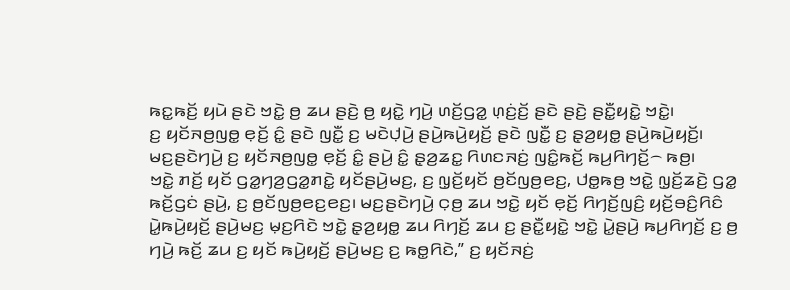ꤒꤢ꤭ꤒꤢꤩ꤬ ꤟꤣꤧ ꤔꤢꤧ ꤠꤢꤧ꤭ ꤥ꤬ ꤘꤣ ꤔꤢꤧ꤬ ꤥ꤬ ꤟꤢꤧ꤭ ꤚꤣꤧ꤬ ꤛꤢꤩ꤬ꤞꤤ꤭ ꤛ꤫ꤢꤦ꤬ꤢꤩ꤬ ꤔꤢꤧ ꤔꤢꤧ꤬ ꤔꤢꤪ꤭ꤟꤢꤧ꤭ ꤠꤢꤧ꤭꤯
ꤢ꤬ ꤟꤢꤩꤏꤥ꤬ꤜꤥ꤭ ꤕ꤫ꤢꤩ꤬ ꤢꤨ꤭ ꤔꤢꤧ ꤜꤢꤪ꤭ ꤢ꤬ ꤗꤢꤧꤓ꤫ꤣꤧ꤬ ꤔꤣꤧ꤬ꤒꤣꤧ꤬ꤟꤢꤩ꤬ ꤔꤢꤧ ꤜꤢꤪ꤭ ꤢ꤬ ꤔ꤫ꤤ꤬ꤟꤥ꤭ ꤔꤣꤧ꤬ꤒꤣꤧ꤬ꤟꤢꤩ꤬꤯ ꤗꤢ꤬ꤔꤢꤧꤚꤣꤧ꤬ ꤢ꤬ ꤟꤢꤩꤏꤥ꤬ꤜꤥ꤭ ꤕ꤫ꤢꤩ꤬ ꤢꤨ꤭ ꤔꤣꤧ꤬ ꤢꤨ꤭ ꤔ꤫ꤤ꤬ꤘꤢ꤭ ꤖꤛꤢꤏꤢꤦ꤬ ꤜꤢꤨ꤭ꤒꤢꤩ꤬ ꤒꤣ꤬ꤖꤚꤢꤩ꤬꤮ ꤒꤥ꤬꤯
ꤠꤢꤧ꤭ ꤊꤢꤩ꤬ ꤟꤢꤩ ꤞꤤ꤭ꤚꤤ꤬ꤞꤤ꤭ꤊꤢꤧ꤭ ꤟꤢꤩꤔꤣꤧ꤬ꤗꤢ꤬, ꤢ꤬ ꤜ꤫ꤢꤩ꤬ꤟꤢꤩ ꤥ꤬ꤢꤩꤜꤥ꤬ꤕꤢ꤬, ꤓꤥ꤭ꤒꤥ꤬ ꤠꤢꤧ꤭ ꤜ꤫ꤢꤩ꤬ꤘꤢꤧ꤬ ꤞꤤ꤭ ꤒꤢꤩ꤬ꤞꤢꤦ ꤔꤣꤧ꤬, ꤢ꤬ ꤥ꤬ꤢꤩꤜꤥ꤬ꤕꤢ꤬ꤕꤢ꤬꤯ ꤗꤢ꤬ꤔꤢꤧꤚꤣꤧ꤬ ꤍ꤫ꤥ꤬ ꤘꤣ ꤠꤢꤧ꤭ ꤟꤢꤩ ꤕ꤫ꤢꤩ꤬ ꤖꤚꤢꤩ꤬ꤜꤢꤨ꤬ ꤟꤢꤩ꤬ꤋꤢꤨ꤬ꤖꤢꤨ ꤣꤧ꤭ꤒꤣꤧ꤬ꤟꤢꤩ꤬ ꤔꤣꤧ꤬ꤗꤢ꤬ ꤗ꤫ꤢ꤬ꤖꤢꤧ ꤠꤢꤧ꤭ ꤔ꤫ꤤ꤬ꤟꤥ꤭ ꤘꤣ ꤖꤚꤢꤩ꤬ ꤘꤣ ꤢ꤬ ꤔꤢꤪ꤭ꤟꤢꤧ꤭ ꤠꤢꤧ꤭ ꤣꤧ꤭ꤔꤣꤧ꤬ ꤒꤣ꤬ꤖꤚꤢꤩ꤬ ꤢ꤬ ꤥ꤬ ꤚꤣꤧ꤬ ꤒꤢꤩ꤬ ꤘꤣ ꤢ꤬ ꤟꤢꤩ ꤒꤣꤧ꤬ꤟꤢꤩ꤬ ꤔꤣꤧ꤬ꤗꤢ꤬ ꤢ꤬ ꤒꤥ꤭ꤖꤢꤧ,” ꤢ꤬ ꤟꤢꤩꤏꤢꤦ꤬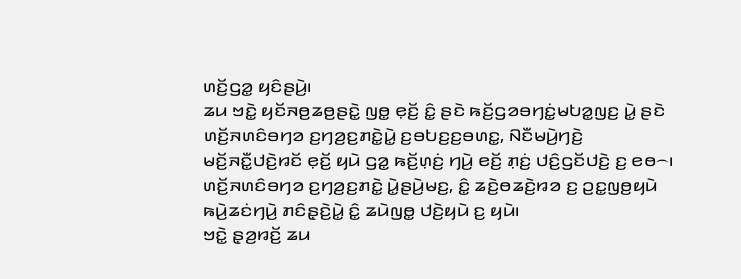ꤛꤢꤩ꤬ꤞꤤ꤭ ꤟꤢꤨꤔꤣꤧ꤬꤯
ꤘꤣ ꤠꤢꤧ꤭ ꤟꤢꤩꤏꤥ꤬ꤘꤥ꤬ꤔꤢꤧ꤭ ꤜꤥ꤭ ꤕ꤫ꤢꤩ꤬ ꤢꤨ꤭ ꤔꤢꤧ ꤒꤢꤩ꤬ꤞꤤꤋꤚꤢꤦ꤭ꤗꤝꤤ꤭ꤜꤢ꤬ ꤣꤧ꤭ ꤔꤢꤧ ꤛꤢꤩ꤬ꤏꤛꤢꤨꤋꤚꤤ ꤢ꤬ꤚꤤ꤬ꤢ꤬ꤊꤢꤧ꤭ꤣꤧ꤭ ꤢ꤬ꤋꤝꤢ꤬ꤢ꤬ꤋꤛꤢ꤭, ꤡꤢꤪꤗꤣꤧ꤬ꤚꤢꤧ꤬ ꤗꤢꤩ꤬ꤏꤢꤪ꤭ꤓꤢꤧ꤬ꤙꤢꤩ ꤕ꤫ꤢꤩ꤬ ꤟꤣꤧ ꤞꤤ꤭ ꤒꤢꤩ꤬ꤛ꤫ꤢꤦ꤬ ꤚꤣꤧ꤬ ꤕꤢꤩ꤬ ꤊ꤫ꤢꤦ꤬ ꤓꤢꤨ꤬ꤞꤢꤩꤓꤢꤧ꤬ ꤢ꤬ ꤕꤥ꤮꤯ ꤛꤢꤩ꤬ꤏꤛꤢꤨꤋꤚꤤ ꤢ꤬ꤚꤤ꤬ꤢ꤬ꤊꤢꤧ꤭ ꤣꤧ꤭ꤔꤣꤧ꤬ꤗꤢ꤬, ꤢꤨ꤭ ꤘꤢꤧ꤬ꤥꤘꤢꤧ꤬ꤙꤤ ꤢ꤬ ꤑꤢ꤭ꤜꤥ꤬ꤟꤣꤧ ꤒꤣꤧ꤬ꤘꤢꤦꤚꤣꤧ꤬ ꤊꤢꤨꤔ꤫ꤢꤧ꤬ꤣꤧ꤭ ꤢꤨ꤭ ꤘꤣꤧꤜꤥ꤭ ꤓꤢꤧ꤬ꤟꤣꤧ ꤢ꤬ ꤟꤣꤧ꤯
ꤠꤢꤧ꤭ ꤔ꤫ꤤ꤬ꤙꤢꤩ꤬ ꤘꤣ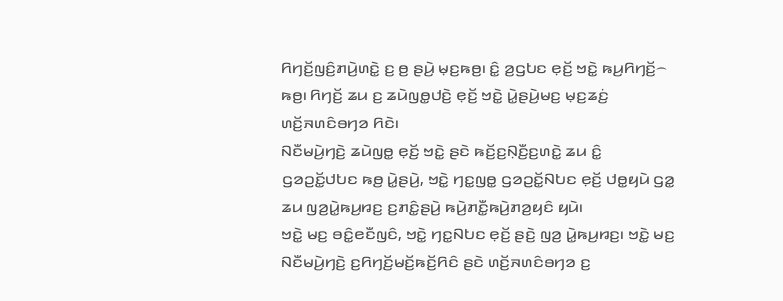ꤖꤚꤢꤩ꤬ꤜꤢꤨ꤬ꤊꤣꤧ꤬ꤛꤢꤧ꤭ ꤢ꤬ ꤥ꤬ ꤔꤣꤧ꤬ ꤗ꤫ꤢ꤬ꤒꤥ꤬꤯ ꤢꤨ꤭ ꤤ꤬ꤞꤝꤢ ꤕ꤫ꤢꤩ꤬ ꤠꤢꤧ꤭ ꤒꤣ꤬ꤖꤚꤢꤩ꤬꤮ ꤒꤥ꤬꤯ ꤖꤚꤢꤩ꤬ ꤘꤣ ꤢ꤬ ꤘꤣꤧꤜꤥ꤭ꤓꤢꤧ꤬ ꤕ꤫ꤢꤩ꤬ ꤠꤢꤧ꤭ ꤣꤧ꤭ꤔꤣꤧ꤬ꤗꤢ꤬ ꤗ꤫ꤢ꤬ꤘꤢꤦ꤬ ꤛꤢꤩ꤬ꤏꤛꤢꤨꤋꤚꤤ ꤖꤢꤧ꤯
ꤡꤢꤪꤗꤣꤧ꤬ꤚꤢꤧ꤬ ꤘꤣꤧꤜꤥ꤭ ꤕ꤫ꤢꤩ꤬ ꤠꤢꤧ꤭ ꤔꤢꤧ ꤒꤢꤩ꤬ꤢ꤬ꤡ꤫ꤢꤪ꤬ꤢ꤬ꤛꤢꤧ꤭ ꤘꤣ ꤢꤨ꤭ ꤞꤤꤑꤢꤩ꤭ꤓꤝꤢ ꤒꤥ꤬ ꤣꤧ꤭ꤔꤣꤧ꤬, ꤠꤢꤧ꤭ ꤚꤢ꤭ꤜꤥ꤭ ꤞꤤꤑꤢꤩ꤭ꤡꤝꤢ ꤕ꤫ꤢꤩ꤬ ꤓꤥ꤭ꤟꤣꤧ ꤞꤤ꤭ ꤘꤣ ꤜꤤ꤬ꤣꤧ꤭ꤒꤣ꤬ꤙꤢ꤬ ꤢ꤬ꤊꤢꤨ꤭ꤔꤣꤧ꤬ ꤒꤣꤧ꤬ꤊꤢꤪ꤭ꤒꤣꤧ꤬ꤊꤤ꤬ꤟꤢꤨ ꤟꤣꤧ꤯
ꤠꤢꤧ꤭ ꤗꤢ꤬ ꤋꤢꤨ꤭ꤕꤢꤪꤜꤢꤨ, ꤠꤢꤧ꤭ ꤚꤢ꤭ꤡꤝꤢ ꤕ꤫ꤢꤩ꤬ ꤔꤢꤧ꤬ ꤜꤤ꤬ ꤣꤧ꤭ꤒꤣ꤬ꤙꤢ꤬꤯ ꤠꤢꤧ꤭ ꤗꤢ꤬ ꤡꤢꤪꤗꤣꤧ꤬ꤚꤢꤧ꤬ ꤢ꤬ꤖꤚꤢꤩ꤬ꤗꤢꤩ꤬ꤒꤢꤩ꤬ꤖꤢꤨ ꤔꤢꤧ ꤛꤢꤩ꤬ꤏꤛꤢꤨꤋꤚꤤ ꤢ꤬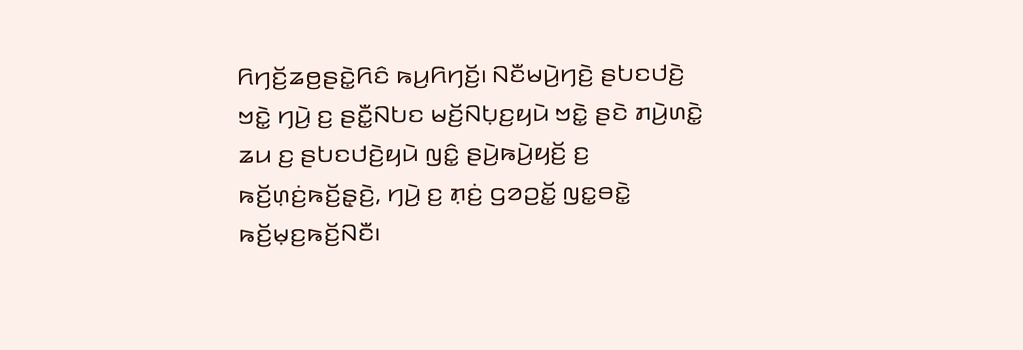ꤖꤚꤢꤩ꤬ꤘꤥ꤬ꤔꤢꤧ꤭ꤖꤢꤨ ꤒꤣ꤬ꤖꤚꤢꤩ꤬꤯ ꤡꤢꤪꤗꤣꤧ꤬ꤚꤢꤧ꤬ ꤔꤝꤢꤓꤢꤧ꤬ ꤠꤢꤧ꤭ ꤚꤣꤧ꤬ ꤢ꤬ ꤔꤢꤪ꤭ꤡꤝꤢ ꤗꤢꤩ꤬ꤡꤝ꤫ꤢ꤬ꤟꤣꤧ ꤠꤢꤧ꤭ ꤔꤢꤧ ꤊꤣꤧ꤬ꤛꤢꤧ꤭ ꤘꤣ ꤢ꤬ ꤔꤝꤢꤓꤢꤧ꤬ꤟꤣꤧ ꤜꤢꤨ꤭ ꤔꤣꤧ꤬ꤒꤣꤧ꤬ꤟꤢꤩ꤬ ꤢ꤬ ꤒꤢꤩ꤬ꤛ꤫ꤢꤦ꤬ꤒꤢꤩ꤬ꤔ꤫ꤢꤧ꤬, ꤚꤣꤧ꤬ ꤢ꤬ ꤊ꤫ꤢꤦ꤬ ꤞꤤꤑꤢꤩ꤭ ꤜꤢ꤭ꤋꤢꤧ꤭ ꤒꤢꤩ꤬ꤗ꤫ꤢ꤬ꤒꤢꤩ꤬ꤡꤢꤪ꤯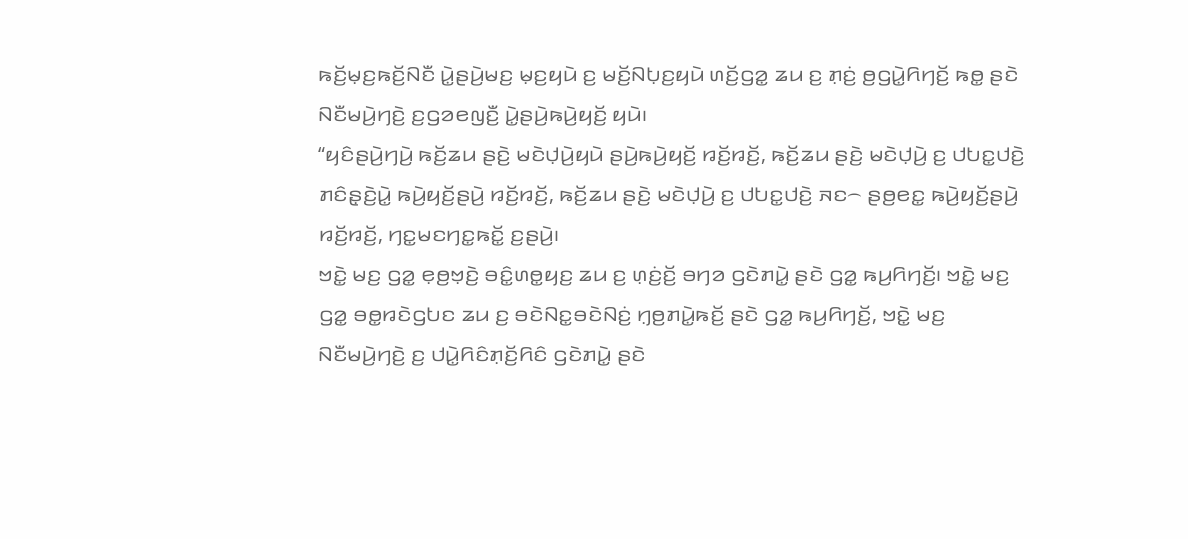ꤒꤢꤩ꤬ꤗ꤫ꤢ꤬ꤒꤢꤩ꤬ꤡꤢꤪ ꤣꤧ꤭ꤔꤣꤧ꤬ꤗꤢ꤬ ꤗ꤫ꤢ꤬ꤟꤣꤧ ꤢ꤬ ꤗꤢꤩ꤬ꤡꤝ꤫ꤢ꤬ꤟꤣꤧ ꤛꤢꤩ꤬ꤞꤤ꤭ ꤘꤣ ꤢ꤬ ꤊ꤫ꤢꤦ꤬ ꤥ꤬ꤞꤣꤧ꤭ꤖꤚꤢꤩ꤬ ꤒꤥ꤭ ꤔꤢꤧ ꤡꤢꤪꤗꤣꤧ꤬ꤚꤢꤧ꤬ ꤢ꤬ꤞꤤꤕꤜꤢꤪ꤬ ꤣꤧ꤭ꤔꤣꤧ꤬ꤒꤣꤧ꤬ꤟꤢꤩ꤬ ꤟꤣꤧ꤯
“ꤟꤢꤨꤔꤣꤧ꤬ꤚꤣꤧ꤬ ꤒꤢꤩ꤬ꤘꤣ ꤔꤢꤧ꤬ ꤗꤢꤧꤓ꤫ꤣꤧ꤬ꤟꤣꤧ ꤔꤣꤧ꤬ꤒꤣꤧ꤬ꤟꤢꤩ꤬ ꤙꤢꤩ꤬ꤙꤢꤩ꤬, ꤒꤢꤩ꤬ꤘꤣ ꤔꤢꤧ꤬ ꤗꤢꤧꤓ꤫ꤣꤧ꤬ ꤢ꤬ ꤓꤝꤢ꤭ꤓꤢꤧ꤬ ꤊꤢꤨꤔ꤫ꤢꤧ꤬ꤣꤧ꤭ ꤒꤣꤧ꤬ꤟꤢꤩ꤬ꤔꤣꤧ꤬ ꤙꤢꤩ꤬ꤙꤢꤩ꤬, ꤒꤢꤩ꤬ꤘꤣ ꤔꤢꤧ꤬ ꤗꤢꤧꤓ꤫ꤣꤧ꤬ ꤢ꤬ ꤓꤝꤢ꤭ꤓꤢꤧ꤬ ꤏꤢ꤮ ꤔꤥ꤬ꤕꤢ꤭ ꤒꤣꤧ꤬ꤟꤢꤩ꤬ꤔꤣꤧ꤬ ꤙꤢꤩ꤬ꤙꤢꤩ꤬, ꤚꤢ꤭ꤗꤢꤚꤢ꤭ꤒꤢꤩ꤭ ꤢ꤬ꤔꤣꤧ꤬꤯
ꤠꤢꤧ꤭ ꤗꤢ꤬ ꤞꤤ꤭ ꤕ꤫ꤥ꤬ꤠ꤫ꤢꤧ꤬ ꤋꤢꤨ꤭ꤛꤥ꤭ꤟꤢ꤬ ꤘꤣ ꤢ꤬ ꤛ꤫ꤢꤦ꤬ꤢꤩ꤬ ꤋꤚꤤ ꤞꤢꤧꤊꤣꤧ꤭ ꤔꤢꤧ ꤞꤤ꤭ ꤒꤣ꤬ꤖꤚꤢꤩ꤬꤯ ꤠꤢꤧ꤭ ꤗꤢ꤬ ꤞꤤ꤭ ꤋꤥ꤭ꤙꤢꤧꤞꤝꤢ ꤘꤣ ꤢ꤬ ꤋꤢꤧꤡꤢ꤭ꤋꤢꤧꤡꤢꤦ꤬ ꤚ꤫ꤥ꤬ꤊꤣꤧ꤭ꤒꤢꤩ꤬ ꤔꤢꤧ ꤞꤤ꤭ ꤒꤣ꤬ꤖꤚꤢꤩ꤬, ꤠꤢꤧ꤭ ꤗꤢ꤬ ꤡꤢꤪꤗꤣꤧ꤬ꤚꤢꤧ꤬ ꤢ꤬ ꤓꤣꤧ꤭ꤖꤢꤨꤊ꤫ꤢꤩ꤬ꤖꤢꤨ ꤞꤢꤧꤊꤣꤧ꤭ ꤔꤢꤧ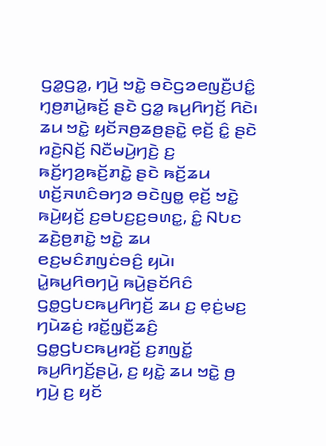ꤞꤤ꤭ꤞꤤ꤭, ꤚꤣꤧ꤬ ꤠꤢꤧ꤭ ꤋꤢꤧꤞꤤꤕꤜꤢꤪ꤬ꤓꤢꤨ꤭ ꤚ꤫ꤥ꤬ꤊꤣꤧ꤭ꤒꤢꤩ꤬ ꤔꤢꤧ ꤞꤤ꤭ ꤒꤣ꤬ꤖꤚꤢꤩ꤬ ꤖꤢꤧ꤯ ꤘꤣ ꤠꤢꤧ꤭ ꤟꤢꤩꤏꤥ꤬ꤘꤥ꤬ꤔꤢꤧ꤭ ꤕ꤫ꤢꤩ꤬ ꤢꤨ꤭ ꤔꤢꤧ ꤙꤢꤧ꤬ꤡꤢꤩ꤬ ꤡꤢꤪꤗꤣꤧ꤬ꤚꤢꤧ꤬ ꤢ꤬ ꤒꤢꤩ꤬ꤚꤤ꤬ꤒꤢꤩ꤬ꤊꤢꤧ꤭ ꤔꤢꤧ ꤒꤢꤩ꤬ꤘꤣ ꤛꤢꤩ꤬ꤏꤛꤢꤨꤋꤚꤤ ꤋꤢꤧꤜꤥ꤭ ꤕ꤫ꤢꤩ꤬ ꤠꤢꤧ꤭ ꤒꤣꤧ꤬ꤟꤢꤩ꤬ ꤢ꤬ꤋꤝꤢ꤬ꤢ꤬ꤋꤛꤢ꤭, ꤢꤨ꤭ ꤡꤝꤢ ꤘꤢꤧ꤬ꤥ꤬ꤊꤢꤧ꤭ ꤠꤢꤧ꤭ ꤘꤣ ꤕꤢ꤬ꤗꤢꤨꤊꤜꤢꤦꤋꤢꤨ꤬ ꤟꤣꤧ꤯
ꤣꤧ꤭ꤒꤣ꤬ꤖꤥꤚꤣꤧ꤬ ꤒꤣꤧ꤬ꤔꤢꤩꤖꤢꤨ ꤞꤥ꤭ꤞꤝꤢꤒꤣ꤬ꤖꤚꤢꤩ꤬ ꤘꤣ ꤢ꤬ ꤕ꤫ꤢꤦ꤬ꤗꤢ꤬ ꤚꤣꤧꤘꤢꤦ꤬ ꤙꤢꤩ꤭ꤜ꤫ꤢꤪ꤬ꤘꤢꤨ꤬ ꤞꤥ꤭ꤞꤝꤢꤒꤣ꤬ꤙꤢꤩ꤬ ꤢ꤬ꤊꤜꤢꤩ꤭ ꤒꤣ꤬ꤖꤚꤢꤩ꤬ꤔꤣꤧ꤬, ꤢ꤬ ꤟꤢꤧ꤭ ꤘꤣ ꤠꤢꤧ꤭ ꤥ꤬ ꤚꤣꤧ꤬ ꤢ꤬ ꤟꤢꤩ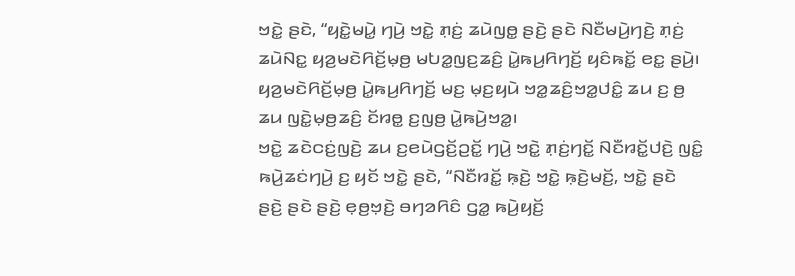ꤠꤢꤧ꤭ ꤔꤢꤧ, “ꤟꤢꤧ꤭ꤗꤣꤧ꤭ ꤚꤣꤧ꤬ ꤠꤢꤧ꤭ ꤊ꤫ꤢꤦ꤬ ꤘꤣꤧꤜꤥ꤭ ꤔꤢꤧ꤬ ꤔꤢꤧ ꤡꤢꤪꤗꤣꤧ꤬ꤚꤢꤧ꤬ ꤊ꤫ꤢꤦ꤬ ꤘꤣꤧꤡꤢ꤭ ꤟꤤ꤬ꤗꤢꤧꤖꤢꤩ꤬ꤗ꤫ꤥ꤬ ꤗꤝꤤ꤭ꤜꤢ꤬ꤘꤢꤨ꤬ ꤣꤧ꤭ꤒꤣ꤬ꤖꤚꤢꤩ꤬ ꤟꤢꤨꤒꤢꤩ꤭ ꤕꤢ꤭ ꤔꤣꤧ꤬꤯ ꤟꤤ꤬ꤗꤢꤧꤖꤢꤩ꤬ꤗ꤫ꤥ꤬ ꤣꤧ꤭ꤒꤣ꤬ꤖꤚꤢꤩ꤬ ꤗꤢ꤬ ꤗ꤫ꤢ꤬ꤟꤣꤧ ꤠꤤ꤭ꤘꤢꤨ꤬ꤠꤤ꤭ꤓꤢꤨ꤭ ꤘꤣ ꤢ꤬ ꤥ꤬ ꤘꤣ ꤜꤢꤧ꤭ꤗ꤫ꤥ꤬ꤘꤢꤨ꤬ ꤢꤩꤙꤥ꤭ ꤢ꤬ꤜꤥ꤬ ꤣꤧ꤭ꤒꤣꤧ꤬ꤠꤤ꤭꤯
ꤠꤢꤧ꤭ ꤘꤢꤧꤍꤢꤦ꤬ꤜꤢꤧ꤬ ꤘꤣ ꤢ꤬ꤕꤣꤧꤞꤢꤩ꤬ꤑꤢꤩ꤭ ꤚꤣꤧ꤬ ꤠꤢꤧ꤭ ꤊ꤫ꤢꤦ꤬ꤚꤢꤩ꤭ ꤡꤢꤪꤙꤢꤩ꤭ꤓꤢꤧ꤬ ꤜꤢꤨ꤭ ꤒꤣꤧ꤬ꤘꤢꤦꤚꤣꤧ꤬ ꤢ꤬ ꤟꤢꤩ ꤠꤢꤧ꤭ ꤔꤢꤧ, “ꤡꤢꤪꤙꤢꤩ꤭ ꤒ꤫ꤢꤧ꤬ ꤠꤢꤧ꤭ ꤒ꤫ꤢꤧ꤬ꤗꤢꤩ꤬, ꤠꤢꤧ꤭ ꤔꤢꤧ ꤔꤢꤧ꤬ ꤔꤢꤧ ꤔꤢꤧ꤬ ꤕ꤫ꤥ꤬ꤠ꤫ꤢꤧ꤬ ꤋꤚꤤꤖꤢꤨ ꤞꤤ꤭ ꤒꤣꤧ꤬ꤟꤢꤩ꤬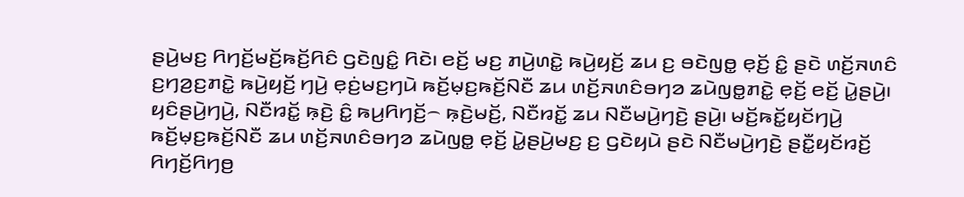ꤔꤣꤧ꤬ꤗꤢ꤬ ꤖꤚꤢꤩ꤬ꤗꤢꤩ꤬ꤒꤢꤩ꤬ꤖꤢꤨ ꤞꤢꤧꤜꤢꤨ꤭ ꤖꤢꤧ꤯ ꤕꤢꤩ꤬ ꤗꤢ꤬ ꤊꤣꤧ꤬ꤛꤢꤧ꤭ ꤒꤣꤧ꤬ꤟꤢꤩ꤬ ꤘꤣ ꤢ꤬ ꤋꤢꤧꤜꤥ꤭ ꤕ꤫ꤢꤩ꤬ ꤢꤨ꤭ ꤔꤢꤧ ꤛꤢꤩ꤬ꤏꤛꤢꤨ ꤢ꤬ꤚꤤ꤬ꤢ꤬ꤊꤢꤧ꤭ ꤒꤣꤧ꤬ꤟꤢꤩ꤬ ꤚꤣꤧ꤬ ꤕ꤫ꤢꤦ꤬ꤗꤢ꤬ꤚꤣꤧ ꤒꤢꤩ꤬ꤗ꤫ꤢ꤬ꤒꤢꤩ꤬ꤡꤢꤪ ꤘꤣ ꤛꤢꤩ꤬ꤏꤛꤢꤨꤋꤚꤤ ꤘꤣꤧꤜꤥ꤭ꤊꤢꤧ꤭ ꤕ꤫ꤢꤩ꤬ ꤕꤢꤩ꤬ ꤣꤧ꤭ꤔꤣꤧ꤬꤯ ꤟꤢꤨꤔꤣꤧ꤬ꤚꤣꤧ꤬, ꤡꤢꤪꤙꤢꤩ꤭ ꤒ꤫ꤢꤧ꤬ ꤢꤨ꤭ ꤒꤣ꤬ꤖꤚꤢꤩ꤬꤮ ꤒ꤫ꤢꤧ꤬ꤗꤢꤩ꤬, ꤡꤢꤪꤙꤢꤩ꤭ ꤘꤣ ꤡꤢꤪꤗꤣꤧ꤬ꤚꤢꤧ꤬ ꤔꤣꤧ꤬꤯ ꤗꤢꤩ꤬ꤒꤢꤩ꤭ꤟꤢꤩꤚꤣꤧ꤬ ꤒꤢꤩ꤬ꤗ꤫ꤢ꤬ꤒꤢꤩ꤬ꤡꤢꤪ ꤘꤣ ꤛꤢꤩ꤬ꤏꤛꤢꤨꤋꤚꤤ ꤘꤣꤧꤜꤥ꤭ ꤕ꤫ꤢꤩ꤬ ꤣꤧ꤭ꤔꤣꤧ꤬ꤗꤢ꤬ ꤢ꤬ ꤞꤢꤧꤟꤣꤧ ꤔꤢꤧ ꤡꤢꤪꤗꤣꤧ꤬ꤚꤢꤧ꤬ ꤔꤢꤪ꤭ꤟꤢꤩꤙꤢꤩ꤬ ꤖꤚꤢꤩ꤬ꤖꤚꤥ꤬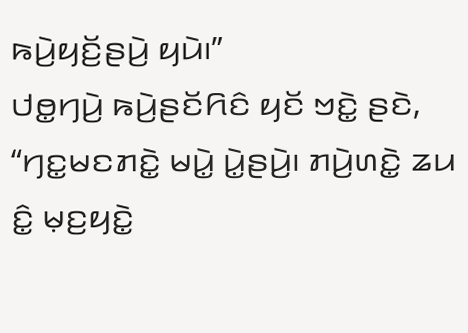ꤒꤣꤧ꤬ꤟꤢꤩ꤬ꤔꤣꤧ꤬ ꤟꤣꤧ꤯”
ꤓꤥ꤭ꤚꤣꤧ꤬ ꤒꤣꤧ꤬ꤔꤢꤩꤖꤢꤨ ꤟꤢꤩ ꤠꤢꤧ꤭ ꤔꤢꤧ, “ꤚꤢ꤭ꤗꤢꤊꤢꤧ꤭ ꤗꤣꤧ꤭ ꤣꤧ꤭ꤔꤣꤧ꤬꤯ ꤊꤣꤧ꤬ꤛꤢꤧ꤭ ꤘꤣ ꤢꤨ꤭ ꤗ꤫ꤢ꤬ꤟꤢꤧ꤭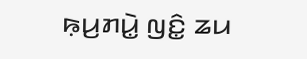ꤒ꤫ꤣ꤬ꤊꤣꤧ꤭ ꤜꤢꤨ꤭ ꤘꤣ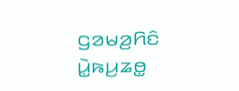ꤞꤤꤗꤤ꤬ꤖꤢꤨ ꤣꤧ꤭ꤒꤣ꤬ꤘꤥ꤭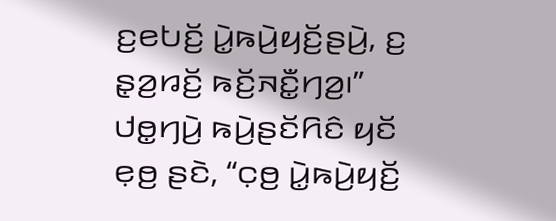ꤢ꤬ꤕꤝꤢꤩ꤬ ꤣꤧ꤭ꤒꤣꤧ꤬ꤟꤢꤩ꤬ꤔꤣꤧ꤬, ꤢ꤬ ꤔ꤫ꤤ꤬ꤙꤢꤩ꤬ ꤒꤢꤩ꤬ꤏꤢꤪ꤭ꤚꤤ꤬꤯” ꤓꤥ꤭ꤚꤣꤧ꤬ ꤒꤣꤧ꤬ꤔꤢꤩꤖꤢꤨ ꤟꤢꤩ ꤕ꤫ꤥ꤬ ꤔꤢꤧ, “ꤍ꤫ꤥ꤬ ꤣꤧ꤭ꤒꤣꤧ꤬ꤟꤢꤩ꤬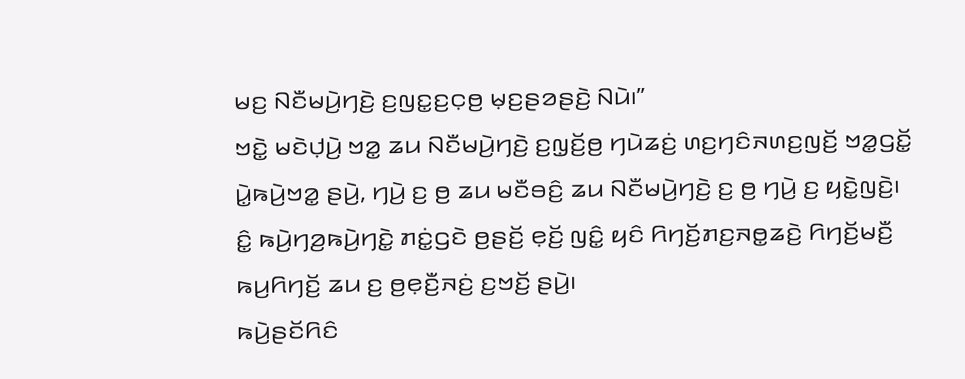ꤗꤢ꤬ ꤡꤢꤪꤗꤣꤧ꤬ꤚꤢꤧ꤬ ꤢ꤬ꤜꤢ꤭ꤢ꤬ꤍ꤫ꤥ꤬ ꤗ꤫ꤢ꤬ꤔꤤꤔꤢꤧ꤬ ꤡꤣꤧ꤯”
ꤠꤢꤧ꤭ ꤗꤢꤧꤓ꤫ꤣꤧ꤬ ꤠꤤ꤭ ꤘꤣ ꤡꤢꤪꤗꤣꤧ꤬ꤚꤢꤧ꤬ ꤢ꤬ꤜ꤫ꤢꤩ꤬ꤥ꤬ ꤚꤣꤧꤘꤢꤦ꤬ ꤛꤢ꤬ꤚꤢꤨꤏꤛꤢ꤬ꤜꤢꤩ꤬ ꤠꤤ꤭ꤞꤢꤩ꤭ ꤣꤧ꤭ꤒꤣꤧ꤬ꤠꤤ꤭ ꤔꤣꤧ꤬, ꤚꤣꤧ꤬ ꤢ꤬ ꤥ꤬ ꤘꤣ ꤗꤢꤪꤋꤢꤨ꤬ ꤘꤣ ꤡꤢꤪꤗꤣꤧ꤬ꤚꤢꤧ꤬ ꤢ꤬ ꤥ꤬ ꤚꤣꤧ꤬ ꤢ꤬ ꤟꤢꤧ꤭ꤜꤢꤧ꤬꤯ ꤢꤨ꤭ ꤒꤣꤧ꤬ꤚꤤ꤬ꤒꤣꤧ꤬ꤚꤢꤧ꤭ ꤊꤢꤦ꤭ꤞꤢꤧ ꤥ꤬ꤔꤢꤩ꤬ ꤕ꤫ꤢꤩ꤬ ꤜꤢꤨ꤭ ꤟꤢꤨ ꤖꤚꤢꤩ꤬ꤊꤢ꤬ꤏꤥ꤭ꤘꤢꤧ꤬ ꤖꤚꤢꤩ꤬ꤗꤢꤪ꤬ ꤒꤣ꤬ꤖꤚꤢꤩ꤬ ꤘꤣ ꤢ꤬ ꤥ꤬ꤕ꤫ꤢꤪ꤬ꤏꤢꤦ꤬ ꤢ꤬ꤠꤢꤩ꤬ ꤔꤣꤧ꤬꤯
ꤒꤣꤧ꤬ꤔꤢꤩꤖꤢꤨ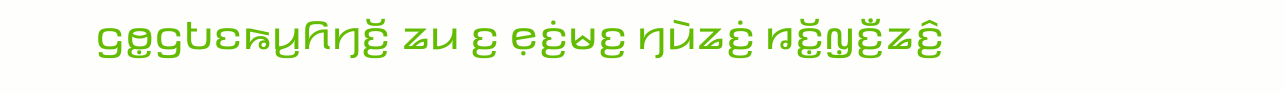ꤞꤥ꤭ꤞꤝꤢꤒꤣ꤬ꤖꤚꤢꤩ꤬ ꤘꤣ ꤢ꤬ ꤕ꤫ꤢꤦ꤬ꤗꤢ꤬ ꤚꤣꤧꤘꤢꤦ꤬ ꤙꤢꤩ꤭ꤜ꤫ꤢꤪ꤬ꤘꤢꤨ꤬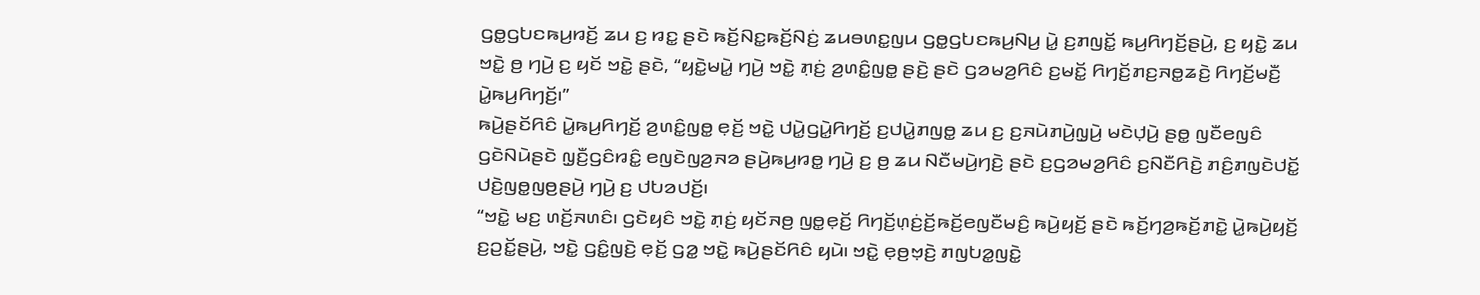ꤞꤥ꤭ꤞꤝꤢꤒꤣ꤬ꤙꤢꤩ꤬ ꤘꤣ ꤢ꤬ ꤙꤢ꤭ ꤔꤢꤧ ꤒꤢꤩ꤬ꤡꤢ꤭ꤒꤢꤩ꤬ꤡꤢꤦ꤬ ꤘꤣꤋꤛꤢ꤭ꤜꤣ ꤞꤥ꤭ꤞꤝꤢꤒꤣ꤬ꤡꤣ꤬ ꤣꤧ꤭ ꤢ꤬ꤊꤜꤢꤩ꤭ ꤒꤣ꤬ꤖꤚꤢꤩ꤬ꤔꤣꤧ꤬, ꤢ꤬ ꤟꤢꤧ꤭ ꤘꤣ ꤠꤢꤧ꤭ ꤥ꤬ ꤚꤣꤧ꤬ ꤢ꤬ ꤟꤢꤩ ꤠꤢꤧ꤭ ꤔꤢꤧ, “ꤟꤢꤧ꤭ꤗꤣꤧ꤭ ꤚꤣꤧ꤬ ꤠꤢꤧ꤭ ꤊ꤫ꤢꤦ꤬ ꤤ꤬ꤛꤢꤨ꤭ꤜꤥ꤭ ꤔꤢꤧ꤬ ꤔꤢꤧ ꤞꤤꤗꤤ꤬ꤖꤢꤨ ꤢ꤬ꤗꤢꤩ꤭ ꤖꤚꤢꤩ꤬ꤊꤢ꤬ꤏꤥ꤭ꤘꤢꤧ꤬ ꤖꤚꤢꤩ꤬ꤗꤢꤪ꤬ ꤣꤧ꤭ꤒꤣ꤬ꤖꤚꤢꤩ꤬꤯”
ꤒꤣꤧ꤬ꤔꤢꤩꤖꤢꤨ ꤣꤧ꤭ꤒꤣ꤬ꤖꤚꤢꤩ꤬ ꤤ꤬ꤛꤢꤨ꤭ꤜꤥ꤭ ꤕ꤫ꤢꤩ꤬ ꤠꤢꤧ꤭ ꤓꤣꤧ꤭ꤞꤣꤧ꤭ꤖꤚꤢꤩ꤬ ꤢ꤬ꤓꤣꤧ꤭ꤊꤜꤥ꤭ ꤘꤣ ꤢ꤬ ꤢ꤬ꤏꤣꤧꤊꤣꤧ꤬ꤜ꤫ꤣꤧ꤬ ꤗꤢꤧꤓ꤫ꤣꤧ꤬ ꤔꤥ꤭ ꤜꤢꤪꤕꤜꤢꤨ ꤞꤢꤧꤡꤣꤧꤔꤢꤧ ꤜ꤫ꤢꤪ꤬ꤞꤢꤨꤙꤢꤨ꤭ ꤕꤜꤢꤧꤜꤤ꤬ꤏꤤ ꤔꤣꤧ꤬ꤒꤣ꤬ꤙꤥ꤭ ꤚꤣꤧ꤬ ꤢ꤬ ꤥ꤬ ꤘꤣ ꤡꤢꤪꤗꤣꤧ꤬ꤚꤢꤧ꤬ ꤔꤢꤧ ꤢ꤬ꤞꤤꤗꤤ꤬ꤖꤢꤨ ꤢ꤬ꤡꤢꤪꤖꤢꤧ꤬ ꤊꤢꤨ꤬ꤊꤜꤢꤧꤓꤢꤩ꤭ ꤓꤢꤧ꤬ꤜꤥ꤭ꤜꤥ꤬ꤔꤣꤧ꤬ ꤚꤣꤧ꤬ ꤢ꤬ ꤓꤝꤤꤓꤢꤩ꤬꤯
“ꤠꤢꤧ꤭ ꤗꤢ꤬ ꤛꤢꤩ꤬ꤏꤛꤢꤨ꤯ ꤞꤢꤧꤟꤢꤨ ꤠꤢꤧ꤭ ꤊ꤫ꤢꤦ꤬ ꤟꤢꤩꤏꤥ꤬ ꤜꤥ꤭ꤕ꤫ꤢꤩ꤬ ꤖꤚꤢꤩ꤬ꤛ꤫ꤢꤦ꤬ꤢꤩ꤬ꤒꤢꤩ꤬ꤕꤜꤢꤪꤗꤢꤨ꤬ ꤒꤣꤧ꤬ꤟꤢꤩ꤬ ꤔꤢꤧ ꤒꤢꤩ꤬ꤚꤤ꤬ꤒꤢꤩ꤬ꤊꤢꤧ꤭ ꤣꤧ꤭ꤒꤣꤧ꤬ꤟꤢꤩ꤬ ꤢ꤬ꤑꤢꤩ꤭ꤔꤣꤧ꤬, ꤠꤢꤧ꤭ ꤞꤢꤨ꤭ꤜꤢꤧ꤬ ꤕ꤫ꤢꤩ꤬ ꤞꤤ꤭ ꤠꤢꤧ꤭ ꤒꤣꤧ꤬ꤔꤢꤩꤖꤢꤨ ꤟꤣꤧ꤯ ꤠꤢꤧ꤭ ꤕ꤫ꤥ꤬ꤠ꤫ꤢꤧ꤬ ꤊꤜꤝꤤ꤭ꤜꤢꤧ꤭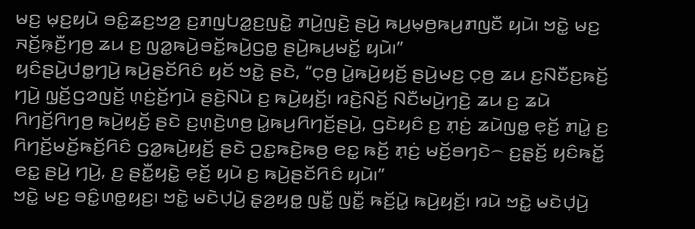ꤗꤢ꤬ ꤗ꤫ꤢ꤬ꤟꤣꤧ ꤋꤢꤨ꤭ꤘꤢ꤬ꤠꤤ꤬ ꤢ꤬ꤊꤜꤝꤤ꤭ꤢ꤬ꤜꤢꤧ꤭ ꤊꤣꤧ꤬ꤜꤢꤧ꤬ ꤔꤣꤧ꤬ ꤒꤣ꤬ꤗ꤫ꤥ꤬ꤒꤣ꤬ꤊꤜꤢꤪ ꤟꤣꤧ꤯ ꤠꤢꤧ꤭ ꤗꤢ꤬ ꤏꤢꤩ꤬ꤒ꤫ꤢꤪ꤬ꤚꤥ꤬ ꤘꤣ ꤢ꤬ ꤜꤤ꤭ꤒꤣꤧ꤬ꤋꤢꤩ꤭ꤒꤣꤧ꤬ꤞꤥ꤭ ꤔꤣꤧ꤬ꤒꤣ꤬ꤗꤢꤩ꤭ ꤟꤣꤧ꤯”
ꤟꤢꤨꤔꤣꤧ꤬ꤓꤥ꤭ꤚꤣꤧ꤬ ꤒꤣꤧ꤬ꤔꤢꤩꤖꤢꤨ ꤟꤢꤩ ꤠꤢꤧ꤭ ꤔꤢꤧ, “ꤍ꤫ꤥ꤬ ꤣꤧ꤭ꤒꤣꤧ꤬ꤟꤢꤩ꤬ ꤔꤣꤧ꤬ꤗꤢ꤬ ꤍ꤫ꤥ꤬ ꤘꤣ ꤢ꤬ꤡꤢꤪꤢ꤬ꤒꤢꤩ꤬ ꤚꤣꤧ꤬ ꤜ꤫ꤢꤩ꤬ꤞꤤꤜꤢꤩ꤬ ꤛ꤫ꤢꤦ꤬ꤢꤩ꤬ꤚꤣꤧ ꤔꤢꤧ꤬ꤡꤣꤧ ꤢ꤬ ꤒꤣꤧ꤬ꤟꤢꤩ꤬꤯ ꤙꤢꤧ꤬ꤡꤢꤩ꤬ ꤡꤢꤪꤗꤣꤧ꤬ꤚꤢꤧ꤬ ꤘꤣ ꤢ꤬ ꤘꤣꤧ ꤖꤚꤢꤩ꤬ꤖꤚꤥ꤬ ꤒꤣꤧ꤬ꤟꤢꤩ꤬ ꤔꤢꤧ ꤢ꤬ꤛ꤫ꤢꤧ꤬ꤛꤥ꤬ ꤣꤧ꤭ꤒꤣ꤬ꤖꤚꤢꤩ꤬ꤔꤣꤧ꤬, ꤞꤢꤧꤟꤢꤨ ꤢ꤬ ꤊ꤫ꤢꤦ꤬ ꤘꤣꤧꤜꤥ꤭ ꤕ꤫ꤢꤩ꤬ ꤊꤣꤧ꤭ ꤢ꤬ ꤖꤚꤢꤩ꤬ꤗꤢꤩ꤬ꤒꤢꤩ꤬ꤖꤢꤨ ꤞꤤ꤭ꤒꤣꤧ꤬ꤟꤢꤩ꤬ ꤔꤢꤧ ꤑꤢ꤭ꤒꤢꤧ꤬ꤒꤥ꤬ ꤕꤢ꤭ ꤒꤢꤩ꤬ ꤊ꤫ꤢꤦ꤬ ꤗꤢꤩ꤬ꤋꤚꤢꤧ꤮ ꤢ꤬ꤔ꤫ꤢꤩ꤬ ꤟꤢꤨꤒꤢꤩ꤭ ꤕꤢ꤭ ꤔꤣꤧ꤬ ꤚꤣꤧ꤬, ꤢ꤬ ꤔꤢꤪ꤭ꤟꤢꤧ꤭ ꤕ꤫ꤢꤩ꤬ ꤟꤣꤧ ꤢ꤬ ꤒꤣꤧ꤬ꤔꤢꤩꤖꤢꤨ ꤟꤣꤧ꤯”
ꤠꤢꤧ꤭ ꤗꤢ꤬ ꤋꤢꤨ꤭ꤛꤥ꤭ꤟꤢ꤬꤯ ꤠꤢꤧ꤭ ꤗꤢꤧꤓ꤫ꤣꤧ꤬ ꤔ꤫ꤤ꤬ꤟꤥ꤭ ꤜꤢꤪ꤭ ꤜꤢꤪ꤭ ꤒꤢꤩ꤬ꤣꤧ꤭ ꤒꤣꤧ꤬ꤟꤢꤩ꤬꤯ ꤙꤣꤧ ꤠꤢꤧ꤭ ꤗꤢꤧꤓ꤫ꤣꤧ꤬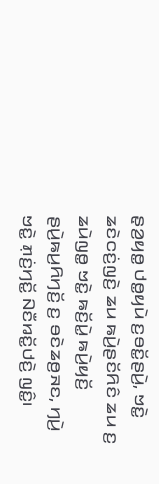ꤔ꤫ꤤ꤬ꤟꤥ꤭ ꤓꤥ꤭ꤟꤣꤧ ꤢ꤬ꤋꤢꤩ꤭ꤔꤣꤧ꤬, ꤠꤢꤧ꤭ ꤘꤢꤧꤍꤢꤦ꤬ꤜꤢꤧ꤬ ꤘꤣ ꤒꤣꤧ꤬ꤔꤢꤩꤖꤢꤨ ꤘꤣ ꤢ꤬ ꤘꤣꤧꤜꤥ꤭ ꤠꤢꤧ꤭ ꤒꤢꤩ꤬ꤣꤧ꤭ ꤒꤣꤧ꤬ꤟꤢꤩ꤬ ꤔꤣꤧ꤬ꤒꤣ꤬ꤖꤚꤢꤩ꤬ ꤢ꤬ ꤋꤢꤧꤘꤥ꤬ꤏꤢ, ꤚꤣꤧ꤬ ꤠꤢꤧ꤭ ꤊ꤫ꤢꤦ꤬ꤚꤢꤩ꤭ ꤡꤢꤪꤙꤢꤩ꤭ꤓꤢꤧ꤬ ꤜꤢꤨ꤭꤯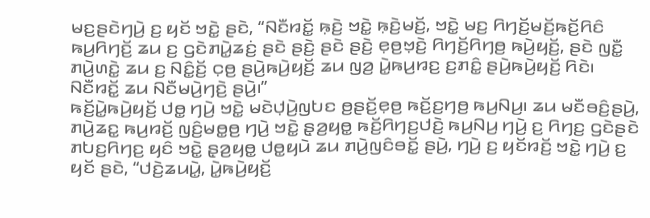ꤗꤢ꤬ꤔꤢꤧꤚꤣꤧ꤬ ꤢ꤬ ꤟꤢꤩ ꤠꤢꤧ꤭ ꤔꤢꤧ, “ꤡꤢꤪꤙꤢꤩ꤭ ꤒ꤫ꤢꤧ꤬ ꤠꤢꤧ꤭ ꤒ꤫ꤢꤧ꤬ꤗꤢꤩ꤬, ꤠꤢꤧ꤭ ꤗꤢ꤬ ꤖꤚꤢꤩ꤬ꤗꤢꤩ꤬ꤒꤢꤩ꤬ꤖꤢꤨ ꤒꤣ꤬ꤖꤚꤢꤩ꤬ ꤘꤣ ꤢ꤬ ꤞꤢꤧꤊꤣꤧ꤭ꤘꤢꤦ꤬ ꤔꤢꤧ ꤔꤢꤧ꤬ ꤔꤢꤧ ꤔꤢꤧ꤬ ꤕ꤫ꤥ꤬ꤠ꤫ꤢꤧ꤬ ꤖꤚꤢꤩ꤬ꤖꤚꤥ꤬ ꤒꤣꤧ꤬ꤟꤢꤩ꤬, ꤔꤢꤧ ꤜꤢꤪ꤭ ꤊꤣꤧ꤬ꤛꤢꤧ꤭ ꤘꤣ ꤢ꤬ ꤡꤢꤨ꤭ꤢꤩ꤬ ꤍ꤫ꤥ꤬ ꤔꤣꤧ꤬ꤒꤣꤧ꤬ꤟꤢꤩ꤬ ꤘꤣ ꤜꤤ꤬ ꤣꤧ꤭ꤒꤣ꤬ꤙꤢ꤬ ꤢ꤬ꤊꤢꤨ꤭ ꤔꤣꤧ꤬ꤒꤣꤧ꤬ꤟꤢꤩ꤬ ꤖꤢꤧ꤯ ꤡꤢꤪꤙꤢꤩ꤭ ꤘꤣ ꤡꤢꤪꤗꤣꤧ꤬ꤚꤢꤧ꤬ ꤔꤣꤧ꤬꤯”
ꤒꤢꤩ꤬ꤣꤧ꤭ꤒꤣꤧ꤬ꤟꤢꤩ꤬ ꤓꤥ꤭ ꤚꤣꤧ꤬ ꤠꤢꤧ꤭ ꤗꤢꤧꤓ꤫ꤣꤧ꤬ꤜꤝꤢ ꤥ꤬ꤔꤢꤩ꤬ꤕ꤫ꤥ꤬ ꤒꤢꤩ꤬ꤢ꤬ꤚꤥ꤬ ꤒꤣ꤬ꤡꤣ꤬꤯ ꤘꤣ ꤗꤢꤪꤋꤢꤨ꤬ꤔꤣꤧ꤬, ꤊꤣꤧ꤬ꤘꤢ꤭ ꤒꤣ꤬ꤙꤢꤩ꤬ ꤜꤢꤨ꤬ꤗꤥ꤭ꤥ꤬ ꤚꤣꤧ꤬ ꤠꤢꤧ꤭ ꤔ꤫ꤤ꤬ꤟꤥ꤭ ꤒꤢꤩ꤬ꤖꤚꤢ꤬ꤓꤢꤧ꤬ ꤒꤣ꤬ꤡꤣ꤬ ꤚꤣꤧ꤬ ꤢ꤬ ꤖꤚꤢ꤬ ꤞꤢꤧꤔꤢꤧ ꤊꤝꤢ꤬ꤖꤚꤢ꤬ ꤟꤢꤨ ꤠꤢꤧ꤭ ꤔ꤫ꤤ꤬ꤟꤥ꤭ ꤓꤥ꤭ꤟꤣꤧ ꤘꤣ ꤊꤣꤧ꤬ꤜꤢꤨꤋꤢꤩ꤭ ꤔꤣꤧ꤬, ꤚꤣꤧ꤬ ꤢ꤬ ꤟꤢꤩꤙꤢꤩ꤬ ꤠꤢꤧ꤭ ꤚꤣꤧ꤬ ꤢ꤬ ꤟꤢꤩ ꤔꤢꤧ, “ꤓꤢꤧ꤬ꤘꤣꤣꤧ꤭, ꤣꤧ꤭ꤒꤣꤧ꤬ꤟꤢꤩ꤬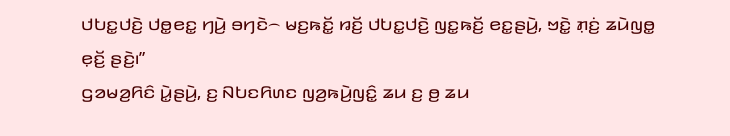ꤓꤝꤢ꤭ꤓꤢꤧ꤬ ꤓꤥ꤭ꤕꤢ꤭ ꤚꤣꤧ꤬ ꤋꤚꤢꤧ꤮ ꤗꤢ꤬ꤒꤢꤩ꤭ ꤙꤢꤩ꤬ ꤓꤝꤢ꤭ꤓꤢꤧ꤬ ꤜꤢ꤭ꤒꤢꤩ꤬ ꤕꤢ꤭ꤔꤣꤧ꤬, ꤠꤢꤧ꤭ ꤊ꤫ꤢꤦ꤬ ꤘꤣꤧꤜꤥ꤭ ꤕ꤫ꤢꤩ꤬ ꤔꤢꤧ꤬꤯”
ꤞꤤꤗꤤ꤬ꤖꤢꤨ ꤣꤧ꤭ꤔꤣꤧ꤬, ꤢ꤬ ꤡꤝꤢꤖꤛꤢ ꤜꤤ꤬ꤒꤣꤧ꤬ꤜꤢꤨ꤭ ꤘꤣ ꤢ꤬ ꤥ꤬ ꤘꤣ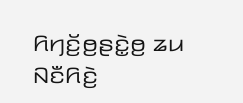ꤖꤚꤢꤩ꤬ꤥ꤬ꤔꤢꤧ꤭ꤥ꤬ ꤘꤣ ꤡꤢꤪꤖꤢꤧ꤬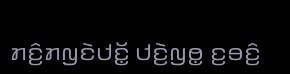ꤊꤢꤨ꤬ꤊꤜꤢꤧꤓꤢꤩ꤭ ꤓꤢꤧ꤬ꤜꤥ꤭ ꤢ꤬ꤋꤢꤨ꤬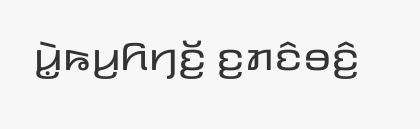ꤣꤧ꤭ꤒꤣ꤬ꤖꤚꤢꤩ꤬ ꤢ꤬ꤊꤢꤨꤋꤢꤨ꤬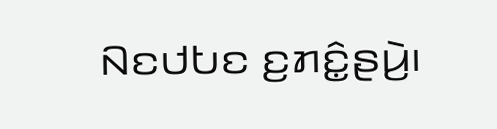ꤡꤢꤓꤝꤢ ꤢ꤬ꤊꤢꤨ꤭ꤔꤣꤧ꤬꤯